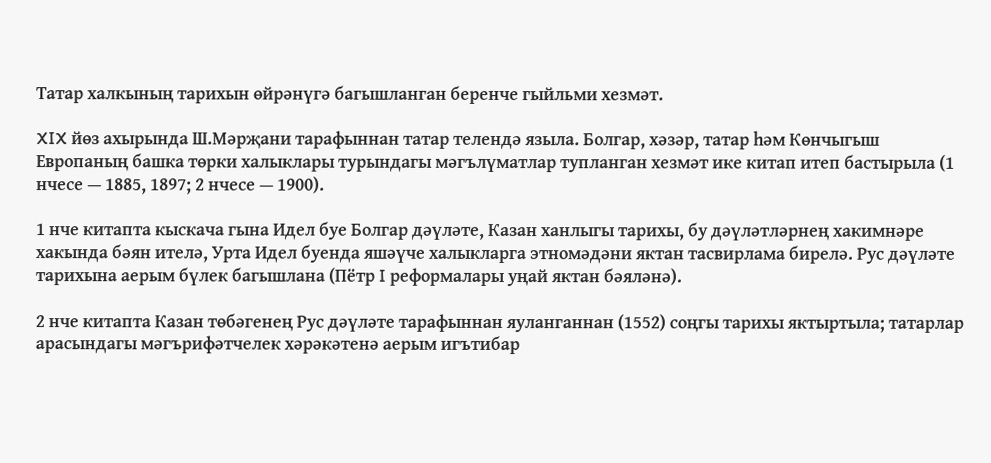Татар халкының тарихын өйрәнүгә багышланган беренче гыйльми хезмәт.

XIX йөз ахырында Ш.Мәрҗани тарафыннан татар телендә языла. Болгар, хәзәр, татар һәм Көнчыгыш Европаның башка төрки халыклары турындагы мәгълүматлар тупланган хезмәт ике китап итеп бастырыла (1 нчесе — 1885, 1897; 2 нчесе — 1900).

1 нче китапта кыскача гына Идел буе Болгар дәүләте, Казан ханлыгы тарихы, бу дәүләтләрнең хакимнәре хакында бәян ителә, Урта Идел буенда яшәүче халыкларга этномәдәни яктан тасвирлама бирелә. Рус дәүләте тарихына аерым бүлек багышлана (Пётр I реформалары уңай яктан бәяләнә).

2 нче китапта Казан төбәгенең Рус дәүләте тарафыннан яуланганнан (1552) соңгы тарихы яктыртыла; татарлар арасындагы мәгърифәтчелек хәрәкәтенә аерым игътибар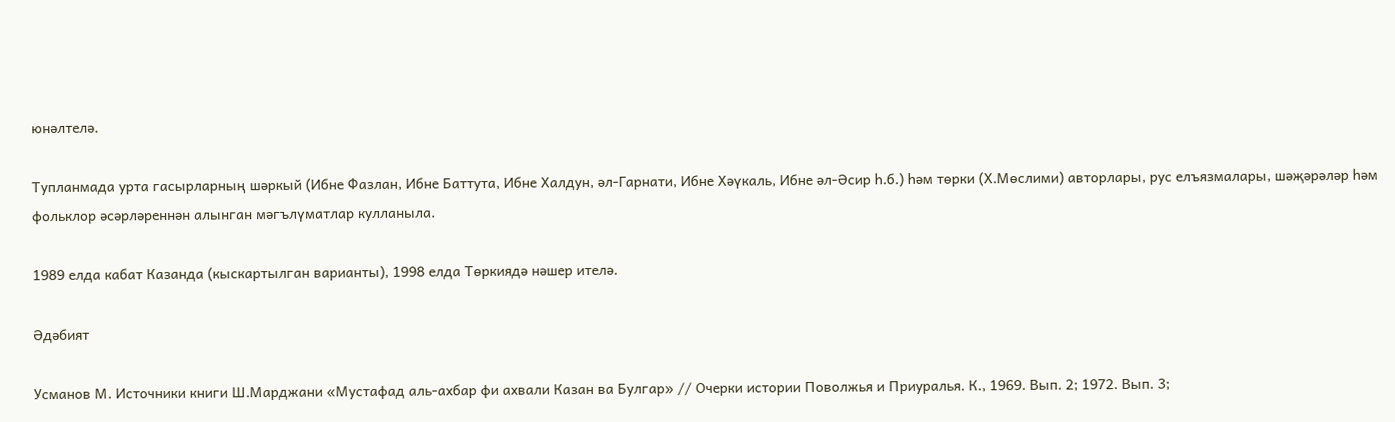юнәлтелә.

Тупланмада урта гасырларның шәркый (Ибне Фазлан, Ибне Баттута, Ибне Халдун, әл-Гарнати, Ибне Хәүкаль, Ибне әл-Әсир һ.б.) һәм төрки (Х.Мөслими) авторлары, рус елъязмалары, шәҗәрәләр һәм фольклор әсәрләреннән алынган мәгълүматлар кулланыла.

1989 елда кабат Казанда (кыскартылган варианты), 1998 елда Төркиядә нәшер ителә.

Әдәбият

Усманов М. Источники книги Ш.Марджани «Мустафад аль-ахбар фи ахвали Казан ва Булгар» // Очерки истории Поволжья и Приуралья. К., 1969. Вып. 2; 1972. Вып. 3;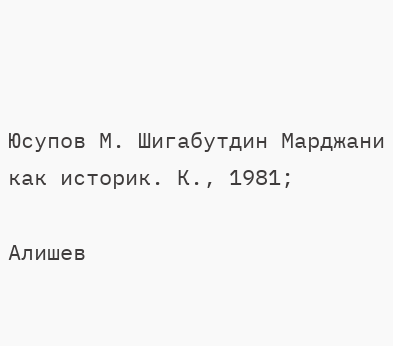Юсупов М. Шигабутдин Марджани как историк. К., 1981;

Алишев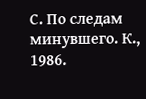С. По следам минувшего. К., 1986.